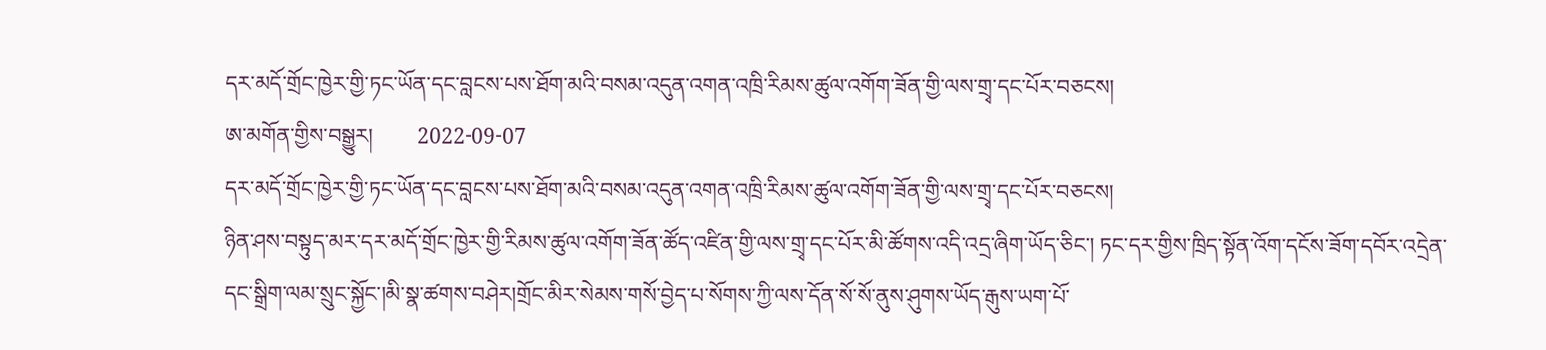དར་མདོ་གྲོང་ཁྱེར་གྱི་ཏང་ཡོན་དང་བླངས་པས་ཐོག་མའི་བསམ་འདུན་འགན་འཁྲི་རིམས་ཚུལ་འགོག་ཟོན་གྱི་ལས་གྲྭ་དང་པོར་བཅངས།
ཨ་མགོན་གྱིས་བསྒྱུར།        2022-09-07
དར་མདོ་གྲོང་ཁྱེར་གྱི་ཏང་ཡོན་དང་བླངས་པས་ཐོག་མའི་བསམ་འདུན་འགན་འཁྲི་རིམས་ཚུལ་འགོག་ཟོན་གྱི་ལས་གྲྭ་དང་པོར་བཅངས།
ཉིན་ཤས་བསྟུད་མར་དར་མདོ་གྲོང་ཁྱེར་གྱི་རིམས་ཚུལ་འགོག་ཟོན་ཚོད་འཛིན་གྱི་ལས་གྲྭ་དང་པོར་མི་ཚོགས་འདི་འདྲ་ཞིག་ཡོད་ཅིང་། ཏང་དར་གྱིས་ཁྲིད་སྟོན་འོག་དངོས་ཟོག་དབོར་འདྲེན་དང་སྒྲིག་ལམ་སྲུང་སྐྱོང་།མི་སྣ་ཚགས་བཤེར།གྲོང་མིར་སེམས་གསོ་བྱེད་པ་སོགས་ཀྱི་ལས་དོན་སོ་སོ་ནུས་ཤུགས་ཡོད་རྒུས་ཡག་པོ་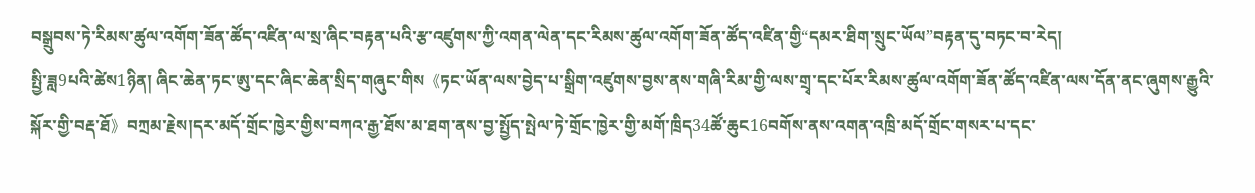བསྒྲུབས་ཏེ་རིམས་ཚུལ་འགོག་ཟོན་ཚོད་འཛིན་ལ་སྲ་ཞིང་བརྟན་པའི་རྩ་འཛུགས་ཀྱི་འགན་ལེན་དང་རིམས་ཚུལ་འགོག་ཟོན་ཚོད་འཛིན་གྱི“དམར་ཐིག་སྲུང་ཡོལ”བརྟན་དུ་བཏང་བ་རེད།
སྤྱི་ཟླ9པའི་ཚེས1ཉིན། ཞིང་ཆེན་ཏང་ཨུ་དང་ཞིང་ཆེན་སྲིད་གཞུང་གིས《ཏང་ཡོན་ལས་བྱེད་པ་སྒྲིག་འཛུགས་བྱས་ནས་གཞི་རིམ་གྱི་ལས་གྲྭ་དང་པོར་རིམས་ཚུལ་འགོག་ཟོན་ཚོད་འཛིན་ལས་དོན་ནང་ཞུགས་རྒྱུའི་སྐོར་གྱི་བརྡ་ཐོ》བཀྲམ་རྗེས།དར་མདོ་གྲོང་ཁྱེར་གྱིས་བཀའ་རྒྱ་ཐོས་མ་ཐག་ནས་བྱ་སྤྱོད་སྤེལ་ཏེ་གྲོང་ཁྱེར་གྱི་མགོ་ཁྲིད34ཚོ་ཆུང16བགོས་ནས་འགན་འཁྲི་མདོ་གྲོང་གསར་པ་དང་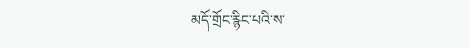མདོ་གྲོང་རྙིང་པའི་ས་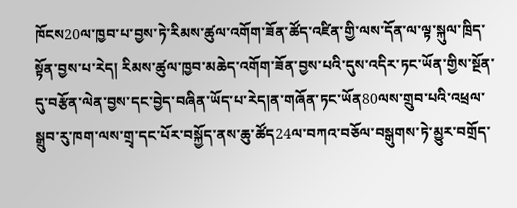ཁོངས20ལ་ཁྱབ་པ་བྱས་ཏེ་རིམས་ཚུལ་འགོག་ཟོན་ཚོད་འཛིན་གྱི་ལས་དོན་ལ་ལྟ་སྐུལ་ཁྲིད་སྟོན་བྱས་པ་རེད། རིམས་ཚུལ་ཁྱབ་མཆེད་འགོག་ཟོན་བྱས་པའི་དུས་འདིར་ཏང་ཡོན་གྱིས་སྔོན་དུ་བརྩོན་ལེན་བྱས་དང་བྱེད་བཞིན་ཡོད་པ་རེད།ན་གཞོན་ཏང་ཡོན80ལས་གྲུབ་པའི་འཕྲལ་སྒྲུབ་རུ་ཁག་ལས་གྲྭ་དང་པོར་བསྐྱོད་ནས་ཆུ་ཚོད24ལ་བཀའ་བཅོལ་བསྒུགས་ཏེ་མྱུར་བགྲོད་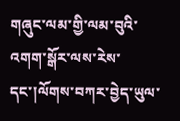གཞུང་ལམ་གྱི་ལམ་བུའི་འགག་སྒོར་ལས་རེས་དང་།ལོགས་བཀར་བྱེད་ཡུལ་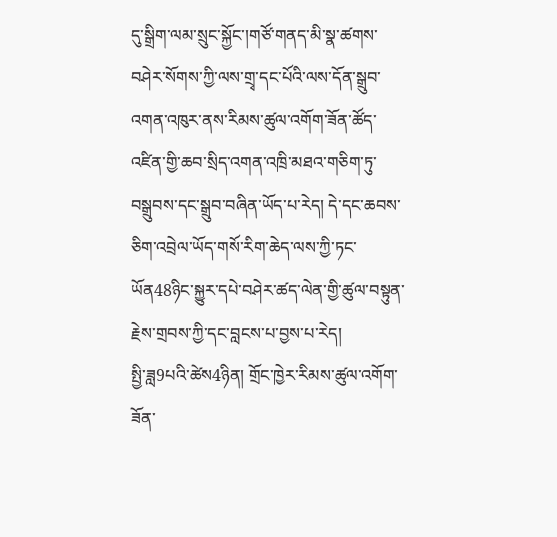དུ་སྒྲིག་ལམ་སྲུང་སྐྱོང་།གཙོ་གནད་མི་སྣ་ཚགས་བཤེར་སོགས་ཀྱི་ལས་གྲྭ་དང་པོའི་ལས་དོན་སྒྲུབ་འགན་འཁུར་ནས་རིམས་ཚུལ་འགོག་ཟོན་ཚོད་འཛིན་གྱི་ཆབ་སྲིད་འགན་འཁྲི་མཐའ་གཅིག་ཏུ་བསྒྲུབས་དང་སྒྲུབ་བཞིན་ཡོད་པ་རེད། དེ་དང་ཆབས་ཅིག་འབྲེལ་ཡོད་གསོ་རིག་ཆེད་ལས་ཀྱི་ཏང་ཡོན48ཉིང་སྐྱུར་དཔེ་བཤེར་ཚད་ལེན་གྱི་ཚུལ་བསྟུན་རྗེས་གྲབས་ཀྱི་དང་བླངས་པ་བྱས་པ་རེད།
སྤྱི་ཟླ9པའི་ཚེས4ཉིན། གྲོང་ཁྱེར་རིམས་ཚུལ་འགོག་ཟོན་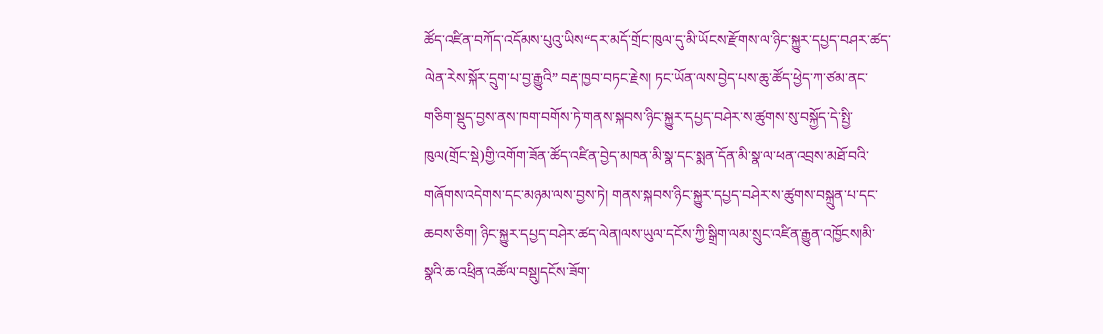ཚོད་འཛིན་བཀོད་འདོམས་པུའུ་ཡིས“དར་མདོ་གྲོང་ཁུལ་དུ་མི་ཡོངས་རྫོགས་ལ་ཉིང་སྐྱུར་དཔྱད་བཤར་ཚད་ལེན་རེས་སྐོར་དྲུག་པ་བྱ་རྒྱུའི” བརྡ་ཁྱབ་བཏང་རྗེས། ཏང་ཡོན་ལས་བྱེད་པས་ཆུ་ཚོད་ཕྱེད་ཀ་ཙམ་ནང་གཅིག་སྡུད་བྱས་ནས་ཁག་བགོས་ཏེ་གནས་སྐབས་ཉིང་སྐྱུར་དཔྱད་བཤེར་ས་ཚུགས་སུ་བསྐྱོད་དེ་སྤྱི་ཁུལ(གྲོང་སྡེ)གྱི་འགོག་ཟོན་ཚོད་འཛིན་བྱེད་མཁན་མི་སྣ་དང་སྨན་དོན་མི་སྣ་ལ་ཕན་འབྲས་མཐོ་བའི་གཞོགས་འདེགས་དང་མཉམ་ལས་བྱས་ཏེ། གནས་སྐབས་ཉིང་སྐྱུར་དཔྱད་བཤེར་ས་ཚུགས་བསྐྲུན་པ་དང་ཆབས་ཅིག། ཉིང་སྐྱུར་དཔྱད་བཤེར་ཚད་ལེན།ལས་ཡུལ་དངོས་ཀྱི་སྒྲིག་ལམ་སྲུང་འཛིན་རྒྱུན་འཁྱོངས།མི་སྣའི་ཆ་འཕྲིན་འཚོལ་བསྡུ།དངོས་ཟོག་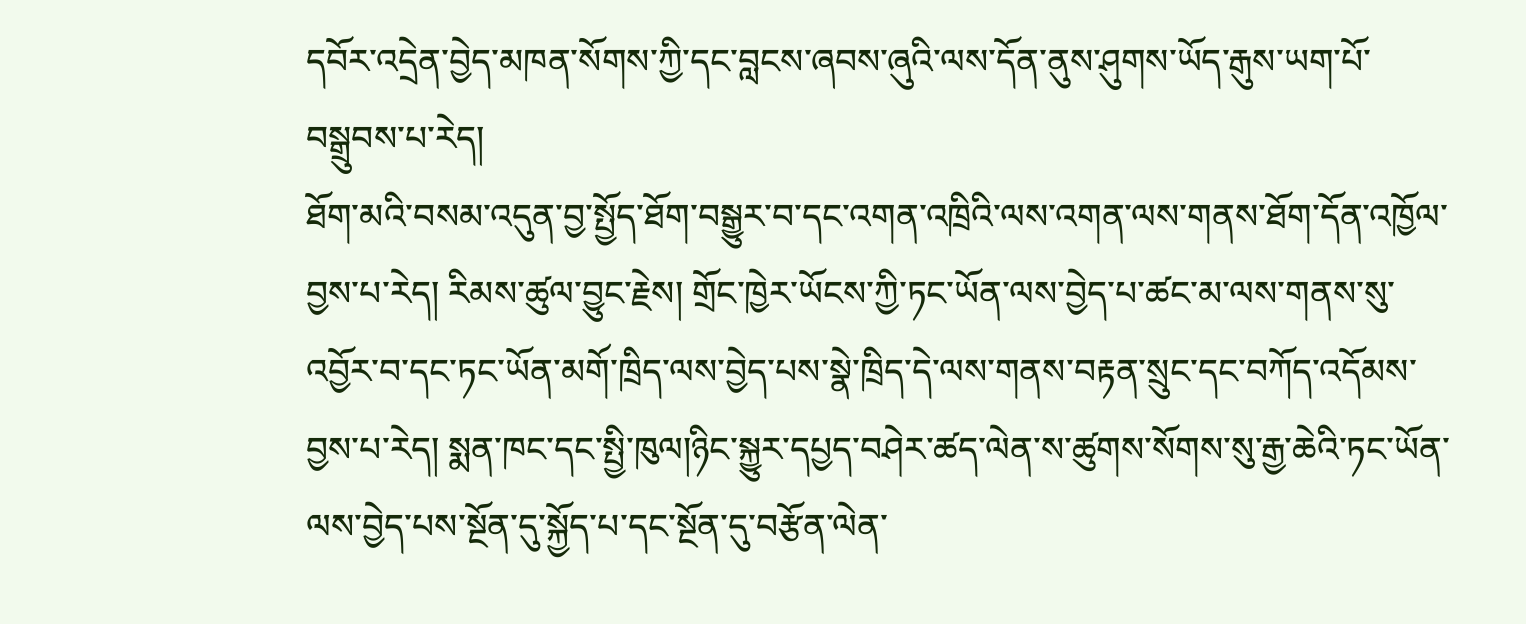དབོར་འདྲེན་བྱེད་མཁན་སོགས་ཀྱི་དང་བླངས་ཞབས་ཞུའི་ལས་དོན་ནུས་ཤུགས་ཡོད་རྒུས་ཡག་པོ་བསྒྲུབས་པ་རེད།
ཐོག་མའི་བསམ་འདུན་བྱ་སྤྱོད་ཐོག་བསྒྱུར་བ་དང་འགན་འཁྲིའི་ལས་འགན་ལས་གནས་ཐོག་དོན་འཁྱོལ་བྱས་པ་རེད། རིམས་ཚུལ་བྱུང་རྗེས། གྲོང་ཁྱེར་ཡོངས་ཀྱི་ཏང་ཡོན་ལས་བྱེད་པ་ཚང་མ་ལས་གནས་སུ་འབྱོར་བ་དང་ཏང་ཡོན་མགོ་ཁྲིད་ལས་བྱེད་པས་སྣེ་ཁྲིད་དེ་ལས་གནས་བརྟན་སྲུང་དང་བཀོད་འདོམས་བྱས་པ་རེད། སྨན་ཁང་དང་སྤྱི་ཁུལ།ཉིང་སྐྱུར་དཔྱད་བཤེར་ཚད་ལེན་ས་ཚུགས་སོགས་སུ་རྒྱ་ཆེའི་ཏང་ཡོན་ལས་བྱེད་པས་སྔོན་དུ་སྐྱོད་པ་དང་སྔོན་དུ་བརྩོན་ལེན་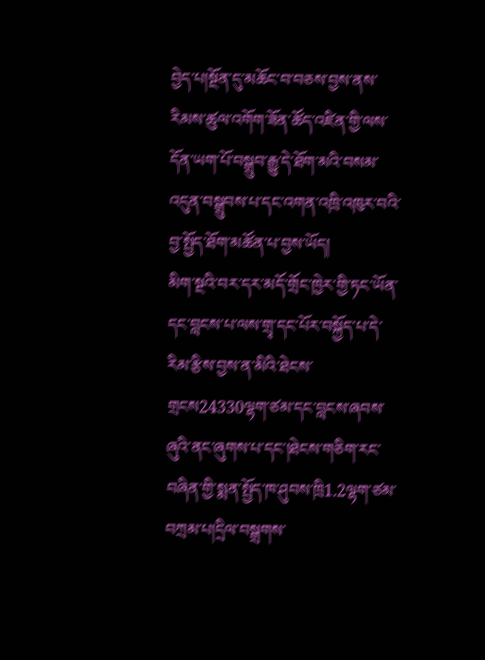བྱེད་པ།སྔོན་དུ་མཆོང་བ་བཅས་བྱས་ནས་རིམས་ཚུལ་འགོག་ཟོན་ཚོད་འཛིན་གྱི་ལས་དོན་ཡག་པོ་བསྒྲུབ་རྒྱུ་དེ་ཐོག་མའི་བསམ་འདུན་བསྒྲུབས་པ་དང་འགན་འཁྲི་འཁུར་བའི་བྱ་སྤྱོད་ཐོག་མཚོན་པ་བྱས་ཡོད།
མིག་སྔའི་བར་དར་མདོ་གྲོང་ཁྱེར་གྱི་ཏང་ཡོན་དང་བླངས་པ་ལས་གྲྭ་དང་པོར་བསྐྱོད་པ་དེ་རིམ་རྩིས་བྱས་ན་མིའི་ཐེངས་གྲངས24330ལྷག་ཙམ་དང་བླངས་ཞབས་ཞུའི་ནང་ཞུགས་པ་དང་།ཐེངས་གཅིག་རང་བཞིན་གྱི་སྨན་སྤྱོད་ཁ་ཤུབས་ཁྲི1.2ལྷག་ཙམ་བཀྲམ་པ།དྲིལ་བསྒྲགས་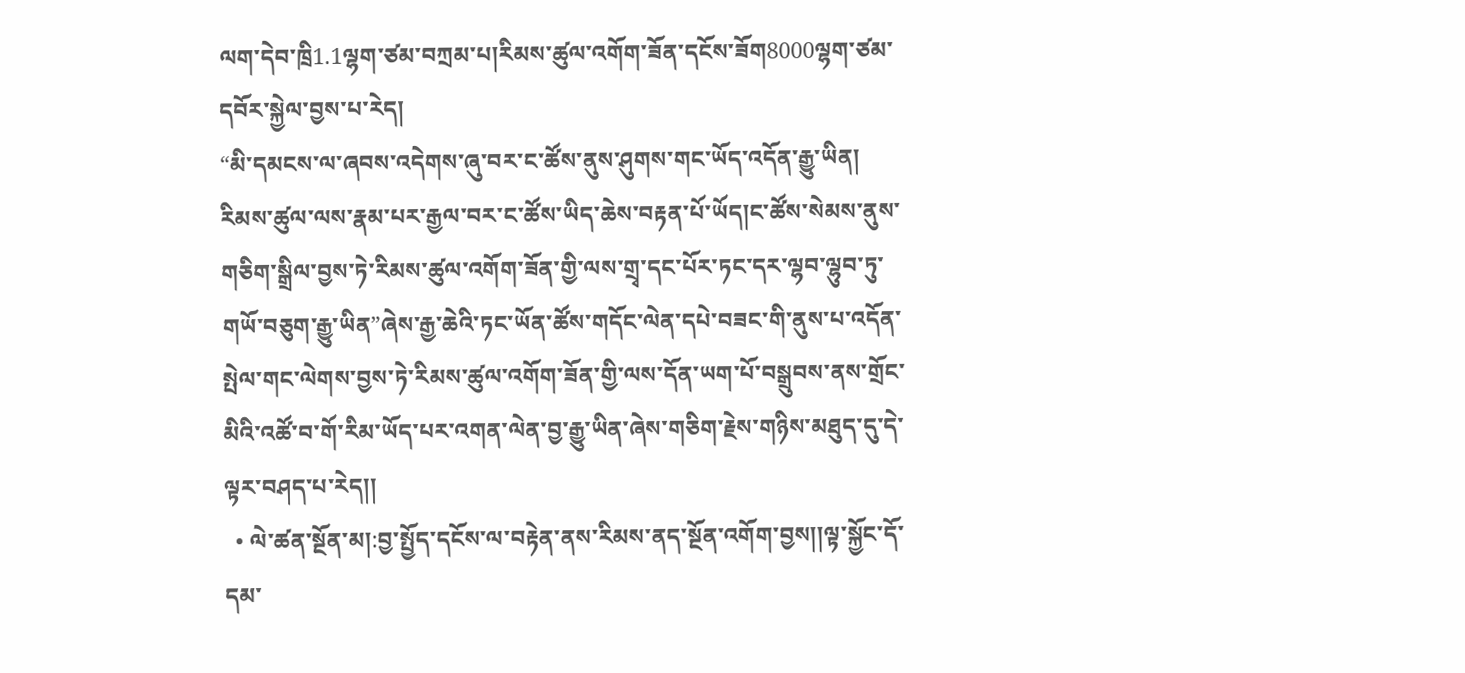ལག་དེབ་ཁྲི1.1ལྷག་ཙམ་བཀྲམ་པ།རིམས་ཚུལ་འགོག་ཟོན་དངོས་ཟོག8000ལྷག་ཙམ་དབོར་སྐྱེལ་བྱས་པ་རེད།
“མི་དམངས་ལ་ཞབས་འདེགས་ཞུ་བར་ང་ཚོས་ནུས་ཤུགས་གང་ཡོད་འདོན་རྒྱུ་ཡིན། རིམས་ཚུལ་ལས་རྣམ་པར་རྒྱལ་བར་ང་ཚོས་ཡིད་ཆེས་བརྟན་པོ་ཡོད།ང་ཚོས་སེམས་ནུས་གཅིག་སྒྲིལ་བྱས་ཏེ་རིམས་ཚུལ་འགོག་ཟོན་གྱི་ལས་གྲྭ་དང་པོར་ཏང་དར་ལྷབ་ལྷུབ་ཏུ་གཡོ་བཅུག་རྒྱུ་ཡིན”ཞེས་རྒྱ་ཆེའི་ཏང་ཡོན་ཚོས་གདོང་ལེན་དཔེ་བཟང་གི་ནུས་པ་འདོན་སྤེལ་གང་ལེགས་བྱས་ཏེ་རིམས་ཚུལ་འགོག་ཟོན་གྱི་ལས་དོན་ཡག་པོ་བསྒྲུབས་ནས་གྲོང་མིའི་འཚོ་བ་གོ་རིམ་ཡོད་པར་འགན་ལེན་བྱ་རྒྱུ་ཡིན་ཞེས་གཅིག་རྗེས་གཉིས་མཐུད་དུ་དེ་ལྟར་བཤད་པ་རེད།།
  • ལེ་ཚན་སྔོན་མ།:བྱ་སྤྱོད་དངོས་ལ་བརྟེན་ནས་རིམས་ནད་སྔོན་འགོག་བྱས།།ལྟ་སྐྱོང་དོ་དམ་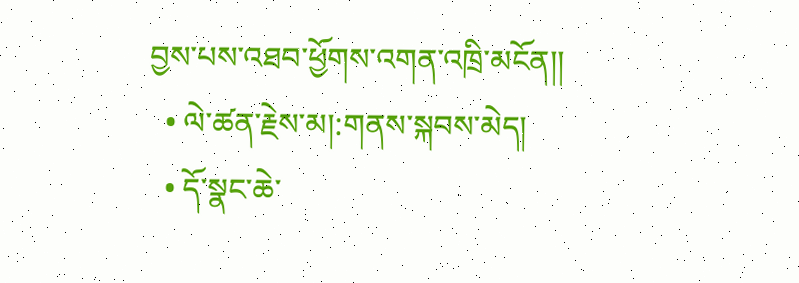བྱས་པས་འཐབ་ཕྱོགས་འགན་འཁྲི་མངོན།།
  • ལེ་ཚན་རྗེས་མ།:གནས་སྐབས་མེད།
  • དོ་སྣང་ཆེ་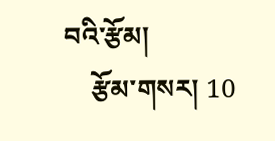བའི་རྩོམ།
    རྩོམ་གསར། 10